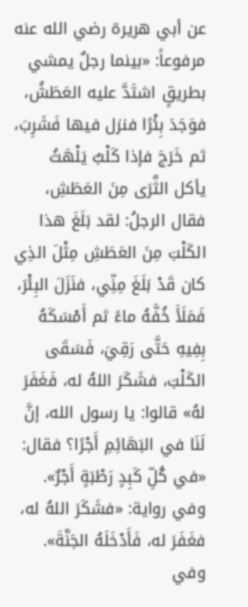عن أبي هريرة رضي الله عنه مرفوعاً: «بينما رجلٌ يمشي بطريقٍ اشتَدَّ عليه العَطَشُ، فوَجَدَ بِئْرًا فنزل فيها فَشَرِبَ، ثم خَرَجَ فإذا كَلْبٌ يَلْهَثُ يأكل الثَّرَى مِنَ العَطَشِ، فقال الرجلُ: لقد بَلَغَ هذا الكَلْبَ مِنَ العَطَشِ مِثْلَ الذِي كان قَدْ بَلَغَ مِنِّي، فنَزَلَ البِئْرَ، فَمَلَأَ خُفَّهُ ماءً ثم أَمْسَكَهُ بِفِيهِ حَتَّى رَقِيَ، فَسَقَى الكَلْبَ، فشَكَرَ اللهُ له، فَغَفَرَ لهُ» قالوا: يا رسول الله، إنَّ لَنَا في البَهَائِمِ أَجْرًا؟ فقال: «في كُلِّ كَبِدٍ رَطْبَةٍ أَجْرٌ». وفي رواية: «فشَكَرَ اللهُ له، فغَفَرَ له، فَأَدْخَلَهُ الجَنَّةَ». وفي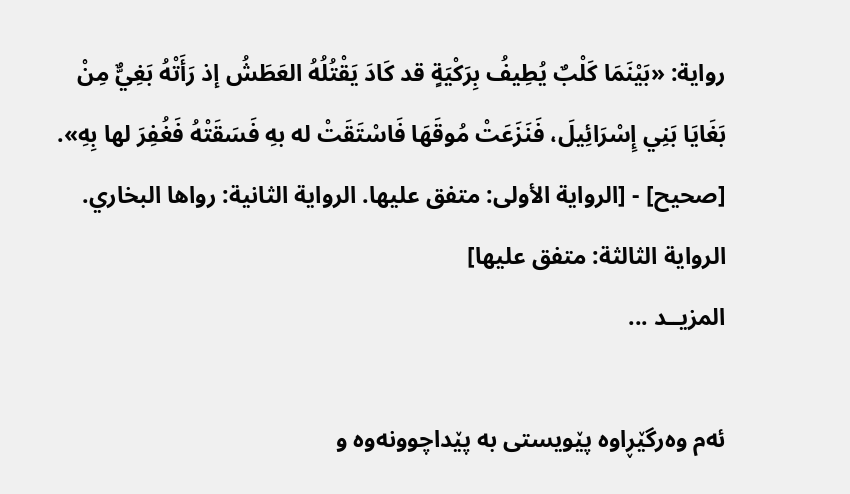رواية: «بَيْنَمَا كَلْبٌ يُطِيفُ بِرَكْيَةٍ قد كَادَ يَقْتُلُهُ العَطَشُ إذ رَأَتْهُ بَغِيٌّ مِنْ بَغَايَا بَنِي إِسْرَائِيلَ، فَنَزَعَتْ مُوقَهَا فَاسْتَقَتْ له بهِ فَسَقَتْهُ فَغُفِرَ لها بِهِ».
[صحيح] - [الرواية الأولى: متفق عليها. الرواية الثانية: رواها البخاري. الرواية الثالثة: متفق عليها]
المزيــد ...

ئەم وەرگێڕاوە پێویستی بە پێداچوونەوە و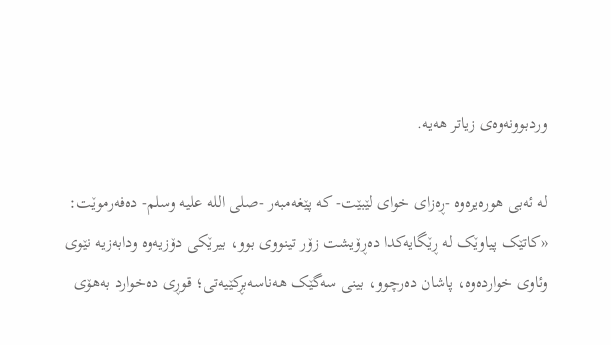وردبوونەوەی زیاتر هەیە.

لە ئەبی هورەیرەوە -ڕەزای خوای لێبێت- کە پێغەمبەر -صلى اللە علیە وسلم- دەفەرموێت: «کاتێک پیاوێک لە ڕێگایەکدا دەڕۆیشت زۆر تینووی بوو، بیرێکی دۆزیەوە ودابەزیە نێوی وئاوی خواردەوە، پاشان دەرچوو، بینی سەگێک هەناسەبڕکێیەتی؛ قوڕی دەخوارد بەهۆی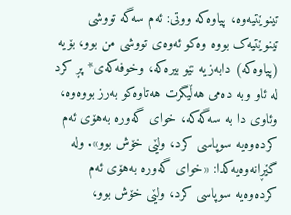تینوێتیەوە، پیاوەکە ووتی: ئەم سەگە تووشی تینوێتیەک بووە وەکو ئەوەى تووشی من بوو، بۆیە (پیاوەکە) دابەزیە نێو بیرەکە، وخوفەکەى* پڕ کرد لە ئاو وبە دەمی هەڵیگرت هەتاوەکو بەرز بووەوە، وئاوی دا بە سەگەکە، خواى گەورە بەهۆی ئەم کردەوەیە سوپاسی کرد، ولێی خۆش بوو». ولە گێڕانەوەیەکدا: «خواى گەورە بەهۆی ئەم کردەوەیە سوپاسی کرد، ولێی خۆش بوو،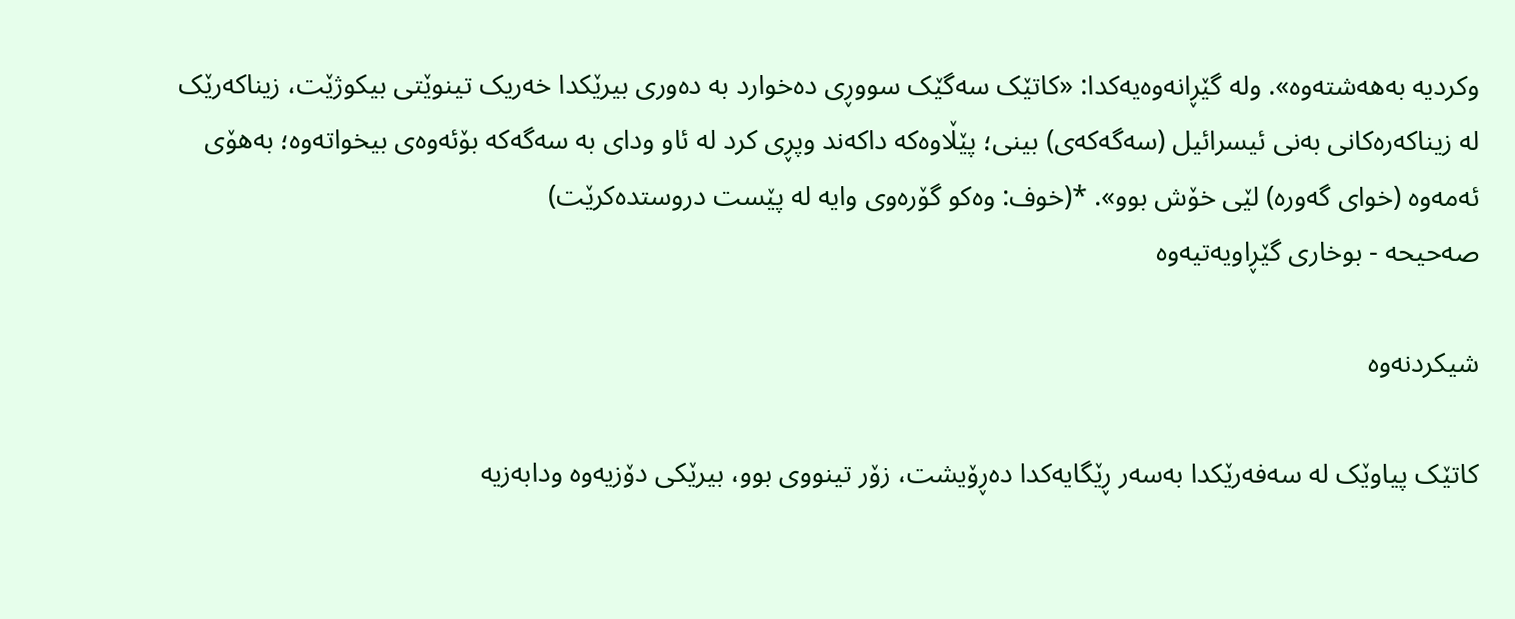وکردیە بەهەشتەوە». ولە گێڕانەوەیەکدا: «كاتێک سەگێک سووڕی دەخوارد بە دەوری بیرێکدا خەریک تینوێتی بیکوژێت، زیناکەرێک لە زیناکەرەکانى بەنی ئیسرائیل (سەگەکەى) بینی؛ پێڵاوەکە داکەند وپڕی کرد لە ئاو ودای بە سەگەکە بۆئەوەى بیخواتەوە؛ بەهۆی ئەمەوە (خواى گەورە) لێی خۆش بوو». *(خوف: وەکو گۆرەوى وایە لە پێست دروستدەکرێت)
صەحیحە - بوخاری گێڕاویەتیەوە

شیکردنەوە

کاتێک پیاوێک لە سەفەرێکدا بەسەر ڕێگایەکدا دەڕۆیشت، زۆر تینووی بوو، بیرێکی دۆزیەوە ودابەزیە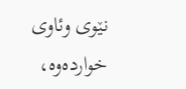نێوی وئاوی خواردەوە،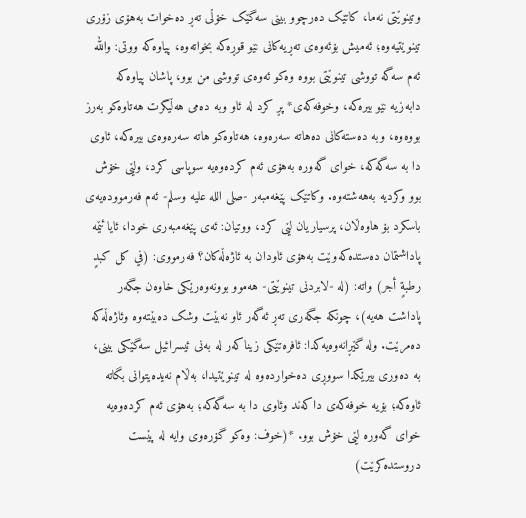وتینوێتی نەما، کاتێک دەرچوو بینی سەگێک خۆڵی تەڕ دەخوات بەهۆی زۆری تینوێتیەوە؛ ئەمیش بۆئەوەى تەڕیەکانى نێو قوڕەکە بخواتەوە، پیاوەکە ووتی: والله ئەم سەگە تووشی تینوێتی بووە وەکو ئەوەى تووشی من بوو، پاشان پیاوەکە دابەزیە نێو بیرەکە، وخوفەکەى* پڕ کرد لە ئاو وبە دەمی هەڵیگرت هەتاوەکو بەرز بووەوە، وبە دەستەکانى دەهاتە سەرەوە، هەتاوەکو هاتە سەرەوەى بیرەکە، ئاوی دا بە سەگەکە، خواى گەورە بەهۆی ئەم کردەوەیە سوپاسی کرد، ولێی خۆش بوو وکردیە بەهەشتەوە. وکاتێک پێغەمبەر -صلى اللە علیە وسلم- ئەم فەرموودەیەی باسکرد بۆ هاوەڵان، پرسیاریان لێی کرد، ووتیان: ئەی پێغەمبەری خودا، ئایا ئێمە پاداشتمان دەستدەکەوێت بەهۆی ئاودان بە ئاژەڵەکان؟ فەرمووی: (في كل كبدٍ رطبةٍ أجر) واتە: (لە -لابردنی تینوێتی- هەموو بوونەوەرێکی خاوەن جگەر پاداشت هەیە)، چونکە جگەری تەڕ ئەگەر ئاو نەبێت وشک دەبێتەوە وئاژەڵەکە دەمرێت. ولە گێڕانەوەیەکدا: ئافرەتێکی زیناکەر لە بەنی ئیسرائیل سەگێکی بینی، بە دەوری بیرێکدا سووڕی دەخواردەوە لە تینوێتیدا، بەڵام نەیدەیتوانى بگاتە ئاوەکە؛ بۆیە خوفەکەى داکەند وئاوی دا بە سەگەکە؛ بەهۆی ئەم کردەوەیە خواى گەورە لێی خۆش بوو. *(خوف: وەکو گۆرەوى وایە لە پێست دروستدەکرێت)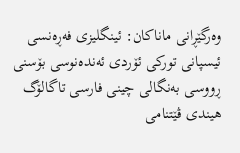وه‌رگێڕانی ماناكان: ئینگلیزی فەڕەنسی ئیسپانی تورکی ئۆردی ئەندەنوسی بۆسنی ڕووسی بەنگالی چینی فارسی تاگالۆگ هیندی ڤێتنامی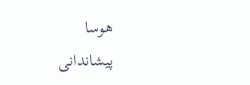هوسا
پیشاندانی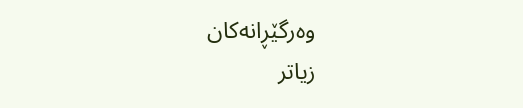وەرگێڕانەکان
زیاتر